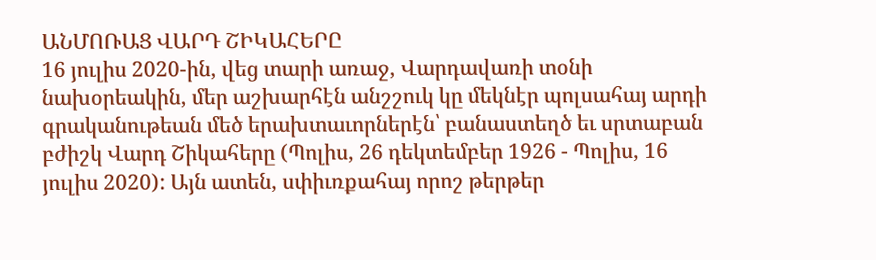ԱՆՄՈՌԱՑ ՎԱՐԴ ՇԻԿԱՀԵՐԸ
16 յուլիս 2020-ին, վեց տարի առաջ, Վարդավառի տօնի նախօրեակին, մեր աշխարհէն անշշուկ կը մեկնէր պոլսահայ արդի գրականութեան մեծ երախտաւորներէն՝ բանաստեղծ եւ սրտաբան բժիշկ Վարդ Շիկահերը (Պոլիս, 26 դեկտեմբեր 1926 - Պոլիս, 16 յուլիս 2020): Այն ատեն, սփիւռքահայ որոշ թերթեր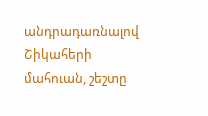անդրադառնալով Շիկահերի մահուան, շեշտը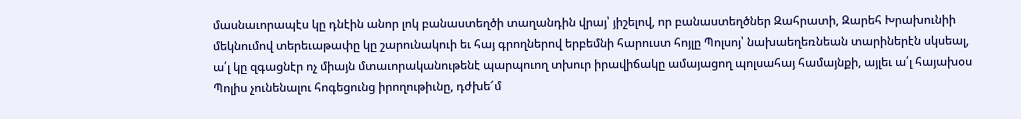մասնաւորապէս կը դնէին անոր լոկ բանաստեղծի տաղանդին վրայ՝ յիշելով, որ բանաստեղծներ Զահրատի, Զարեհ Խրախունիի մեկնումով տերեւաթափը կը շարունակուի եւ հայ գրողներով երբեմնի հարուստ հոյլը Պոլսոյ՝ նախաեղեռնեան տարիներէն սկսեալ, ա՛լ կը զգացնէր ոչ միայն մտաւորականութենէ պարպուող տխուր իրավիճակը ամայացող պոլսահայ համայնքի, այլեւ ա՛լ հայախօս Պոլիս չունենալու հոգեցունց իրողութիւնը, դժխե՜մ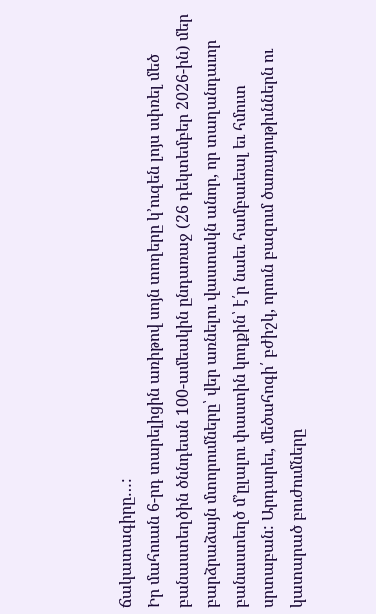ճակատագիրը…:
Իր մահուան 6-րդ տարելիցին առիթով սոյն տողերը կ՚ուզեն լոյս սփռել մեծ բանաստեղծին ծննդեան 100-ամեակին ընդառաջ (26 դեկտեմբեր 2026-ին) մեր բարձրաձայն մտորումները՝ վեր առնելու վաստակն անոր, որ տաղանդաւոր բանաստեղծ մ՚ըլալու փաստին կողքին՝ է՛ր նաեւ համբաւեալ եւ հմուտ սրտաբան: Արդարեւ, մեծահոգի՛ բժիշկ, որուն բազում ծառայութիւններն ու կատարած բուժումները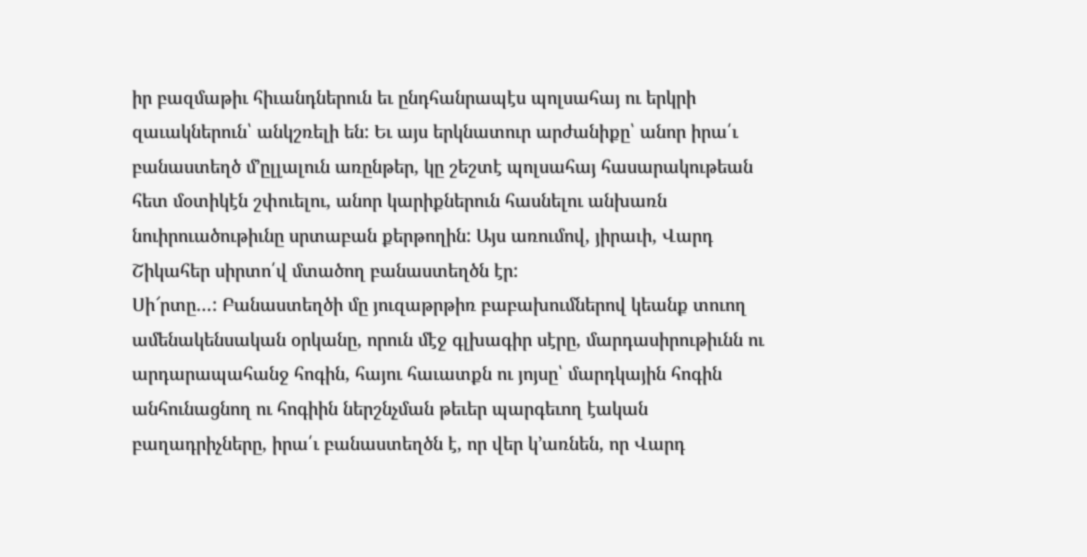իր բազմաթիւ հիւանդներուն եւ ընդհանրապէս պոլսահայ ու երկրի զաւակներուն՝ անկշռելի են: Եւ այս երկնատուր արժանիքը՝ անոր իրա՛ւ բանաստեղծ մ՚ըլլալուն առընթեր, կը շեշտէ պոլսահայ հասարակութեան հետ մօտիկէն շփուելու, անոր կարիքներուն հասնելու անխառն նուիրուածութիւնը սրտաբան քերթողին: Այս առումով, յիրաւի, Վարդ Շիկահեր սիրտո՛վ մտածող բանաստեղծն էր:
Սի՜րտը…: Բանաստեղծի մը յուզաթրթիռ բաբախումներով կեանք տուող ամենակենսական օրկանը, որուն մէջ գլխագիր սէրը, մարդասիրութիւնն ու արդարապահանջ հոգին, հայու հաւատքն ու յոյսը՝ մարդկային հոգին անհունացնող ու հոգիին ներշնչման թեւեր պարգեւող էական բաղադրիչները, իրա՛ւ բանաստեղծն է, որ վեր կ՚առնեն, որ Վարդ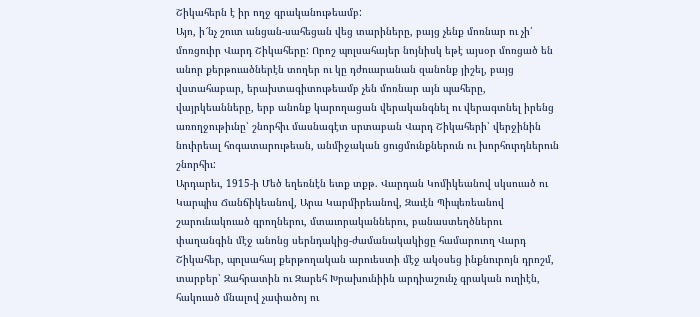Շիկահերն է իր ողջ գրականութեամբ:
Այո, ի՜նչ շուտ անցան-սահեցան վեց տարիները, բայց չենք մոռնար ու չի՛ մոռցուիր Վարդ Շիկահերը: Որոշ պոլսահայեր նոյնիսկ եթէ այսօր մոռցած են անոր քերթուածներէն տողեր ու կը դժուարանան զանոնք յիշել, բայց վստահաբար, երախտագիտութեամբ չեն մոռնար այն պահերը, վայրկեանները, երբ անոնք կարողացան վերականգնել ու վերագտնել իրենց առողջութիւնը՝ շնորհիւ մասնագէտ սրտաբան Վարդ Շիկահերի՝ վերջինին նուիրեալ հոգատարութեան, անմիջական ցուցմունքներուն ու խորհուրդներուն շնորհիւ:
Արդարեւ, 1915-ի Մեծ եղեռնէն ետք տքթ. Վարդան Կոմիկեանով սկսուած ու Կարպիս Ճանճիկեանով, Արա Կարմիրեանով, Զաւէն Պիպեռեանով շարունակուած գրողներու, մտաւորականներու, բանաստեղծներու փաղանգին մէջ անոնց սերնդակից-ժամանակակիցը համարուող Վարդ Շիկահեր, պոլսահայ քերթողական արուեստի մէջ ակօսեց ինքնուրոյն դրոշմ, տարբեր՝ Զահրատին ու Զարեհ Խրախունիին արդիաշունչ գրական ուղիէն, հակուած մնալով չափածոյ ու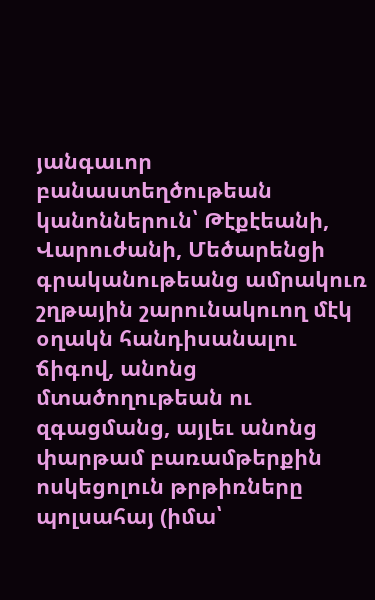յանգաւոր բանաստեղծութեան կանոններուն՝ Թէքէեանի, Վարուժանի, Մեծարենցի գրականութեանց ամրակուռ շղթային շարունակուող մէկ օղակն հանդիսանալու ճիգով, անոնց մտածողութեան ու զգացմանց, այլեւ անոնց փարթամ բառամթերքին ոսկեցոլուն թրթիռները պոլսահայ (իմա՝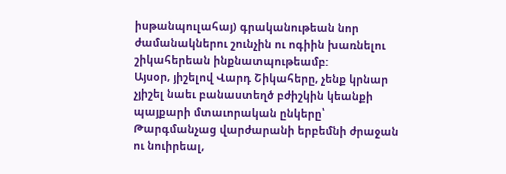իսթանպուլահայ) գրականութեան նոր ժամանակներու շունչին ու ոգիին խառնելու շիկահերեան ինքնատպութեամբ:
Այսօր, յիշելով Վարդ Շիկահերը, չենք կրնար չյիշել նաեւ բանաստեղծ բժիշկին կեանքի պայքարի մտաւորական ընկերը՝ Թարգմանչաց վարժարանի երբեմնի ժրաջան ու նուիրեալ,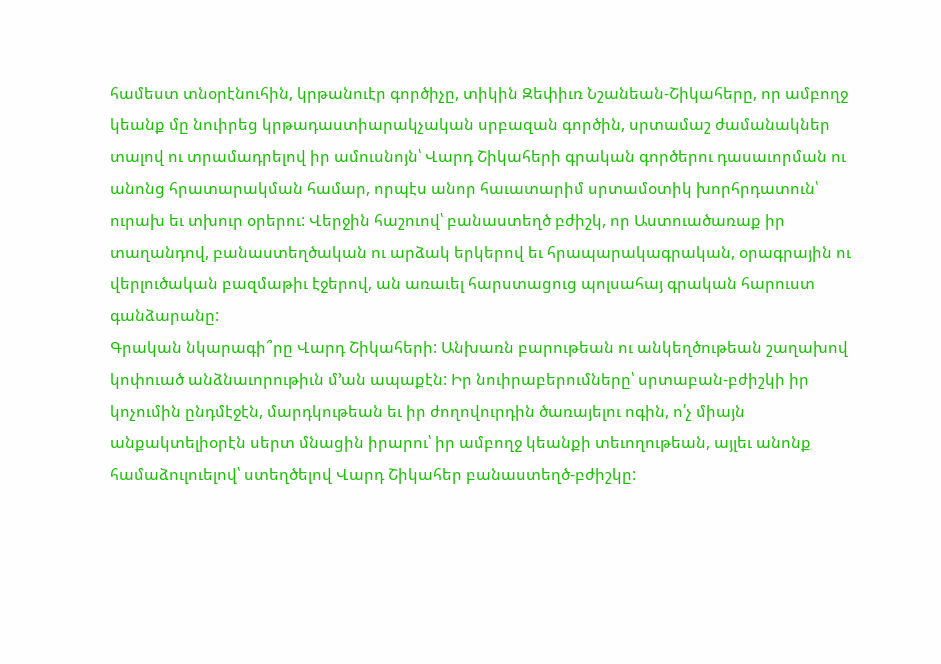համեստ տնօրէնուհին, կրթանուէր գործիչը, տիկին Զեփիւռ Նշանեան-Շիկահերը, որ ամբողջ կեանք մը նուիրեց կրթադաստիարակչական սրբազան գործին, սրտամաշ ժամանակներ տալով ու տրամադրելով իր ամուսնոյն՝ Վարդ Շիկահերի գրական գործերու դասաւորման ու անոնց հրատարակման համար, որպէս անոր հաւատարիմ սրտամօտիկ խորհրդատուն՝ ուրախ եւ տխուր օրերու: Վերջին հաշուով՝ բանաստեղծ բժիշկ, որ Աստուածառաք իր տաղանդով, բանաստեղծական ու արձակ երկերով եւ հրապարակագրական, օրագրային ու վերլուծական բազմաթիւ էջերով, ան առաւել հարստացուց պոլսահայ գրական հարուստ գանձարանը:
Գրական նկարագի՞րը Վարդ Շիկահերի: Անխառն բարութեան ու անկեղծութեան շաղախով կոփուած անձնաւորութիւն մ՚ան ապաքէն: Իր նուիրաբերումները՝ սրտաբան-բժիշկի իր կոչումին ընդմէջէն, մարդկութեան եւ իր ժողովուրդին ծառայելու ոգին, ո՛չ միայն անքակտելիօրէն սերտ մնացին իրարու՝ իր ամբողջ կեանքի տեւողութեան, այլեւ անոնք համաձուլուելով՝ ստեղծելով Վարդ Շիկահեր բանաստեղծ-բժիշկը: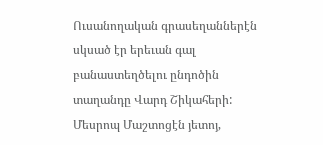Ուսանողական գրասեղաններէն սկսած էր երեւան գալ բանաստեղծելու ընդոծին տաղանդը Վարդ Շիկահերի: Մեսրոպ Մաշտոցէն յետոյ,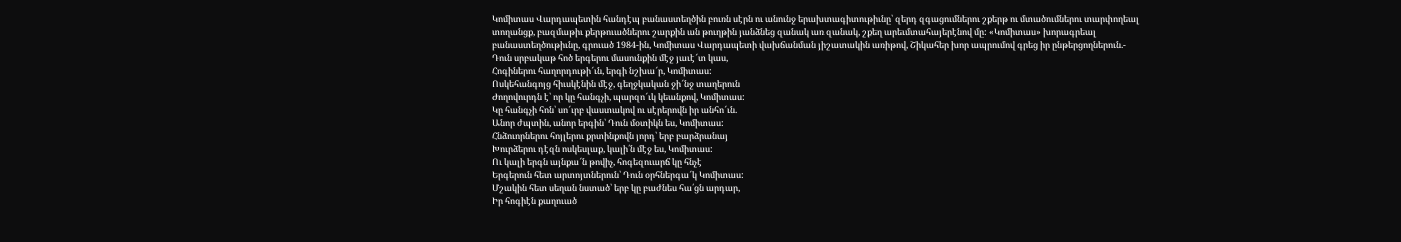Կոմիտաս Վարդապետին հանդէպ բանաստեղծին բուռն սէրն ու անունջ երախտագիտութիւնը՝ զերդ զգացումներու շքերթ ու մտածումներու տարփողեալ տողանցք, բազմաթիւ քերթուածներու շարքին ան թուղթին յանձնեց զանակ առ զանակ, շքեղ արեւմտահայերէնով մը: «Կոմիտաս» խորագրեալ բանաստեղծութիւնը, գրուած 1984-ին, Կոմիտաս Վարդապետի վախճանման յիշատակին առիթով, Շիկահեր խոր ապրումով գրեց իր ընթերցողներուն.-
Դուն սրբակաթ հոծ երգերու մասունքին մէջ յաւէ՜տ կաս,
Հոգիներու հաղորդութի՜ւն, երգի նշխա՜ր, Կոմիտաս:
Ոսկեհանգոյց հիւսկէնին մէջ, գեղջկական ջի՜նջ տաղերուն
Ժողովուրդն է՝ որ կը հանգչի, պարզո՜ւկ կեանքով, Կոմիտաս:
Կը հանգչի հոն՝ սո՜ւրբ վաստակով ու սէրերովն իր անհո՜ւն.
Անոր ժպտին, անոր երգին՝ Դուն մօտիկն ես, Կոմիտաս:
Հնձուորներու հոյլերու քրտինքովն յորդ՝ երբ բարձրանայ
Խուրձերու դէզն ոսկեսլաք, կալի՛ն մէջ ես, Կոմիտաս:
Ու կալի երգն այնքա՜ն թովիչ, հոգեզուարճ կը հնչէ
Երգերուն հետ արտոյտներուն՝ Դուն օրհներգա՜կ Կոմիտաս:
Մշակին հետ սեղան նստած՝ երբ կը բաժնես հա՛ցն արդար,
Իր հոգիէն քաղուած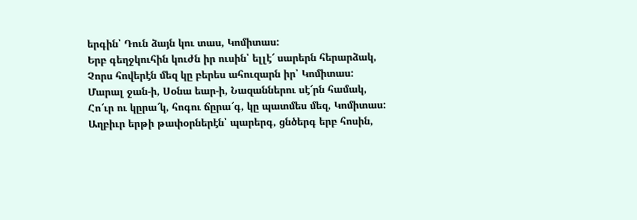երգին՝ Դուն ձայն կու տաս, Կոմիտաս:
Երբ գեղջկուհին կուժն իր ուսին՝ ելլէ՜ սարերն հերարձակ,
Չորս հովերէն մեզ կը բերես ահուզարն իր՝ Կոմիտաս:
Մարալ ջան-ի, Սօնա եար-ի, Նազաններու սէ՜րն համակ,
Հո՜ւր ու կըրա՜կ, հոգու ճըրա՜գ, կը պատմես մեզ, Կոմիտաս:
Աղբիւր երթի թափօրներէն՝ պարերգ, ցնծերգ երբ հոսին,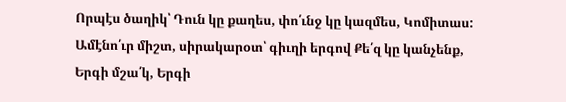Որպէս ծաղիկ՝ Դուն կը քաղես, փո՛ւնջ կը կազմես, Կոմիտաս:
Ամէնո՛ւր միշտ, սիրակարօտ՝ գիւղի երգով Քե՛զ կը կանչենք,
Երգի մշա՛կ, Երգի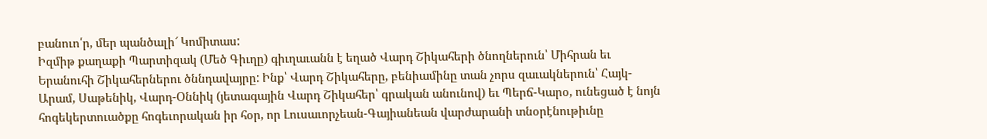բանուո՛ր, մեր պանծալի՜ Կոմիտաս:
Իզմիթ քաղաքի Պարտիզակ (Մեծ Գիւղը) գիւղաւանն է եղած Վարդ Շիկահերի ծնողներուն՝ Միհրան եւ Երանուհի Շիկահերներու ծննդավայրը: Ինք՝ Վարդ Շիկահերը, բենիամինը տան չորս զաւակներուն՝ Հայկ-Արամ, Սաթենիկ, Վարդ-Օննիկ (յետագային Վարդ Շիկահեր՝ գրական անունով) եւ Պերճ-Կարօ, ունեցած է նոյն հոգեկերտուածքը հոգեւորական իր հօր, որ Լուսաւորչեան-Գայիանեան վարժարանի տնօրէնութիւնը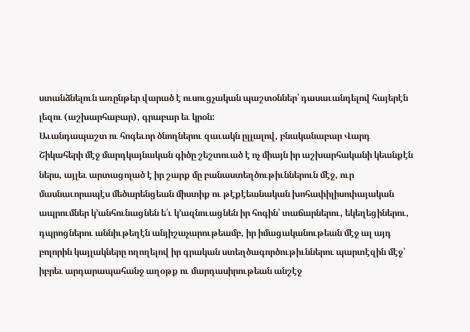ստանձնելուն առընթեր վարած է ուսուցչական պաշտօններ՝ դասաւանդելով հայերէն լեզու (աշխարհաբար), գրաբար եւ կրօն:
Աւանդապաշտ ու հոգեւոր ծնողներու զաւակն ըլլալով, բնականաբար Վարդ Շիկահերի մէջ մարդկայնական գիծը շեշտուած է ոչ միայն իր աշխարհականի կեանքէն ներս, այլեւ արտացոլած է իր շարք մը բանաստեղծութիւններուն մէջ, ուր մասնաւորապէս մեծարենցեան միստիք ու թէքէեանական խոհափիլիսոփայական ապրումներ կ՚անհունացնեն ե՛ւ կ՚ազնուացնեն իր հոգին՝ տաճարներու, եկեղեցիներու, դպրոցներու աննիւթեղէն անյիշաչարութեամբ, իր իմացականութեան մէջ ալ այդ բոլորին կայլակները ողողելով իր գրական ստեղծագործութիւններու պարտէզին մէջ՝ իբրեւ արդարապահանջ աղօթք ու մարդասիրութեան անշէջ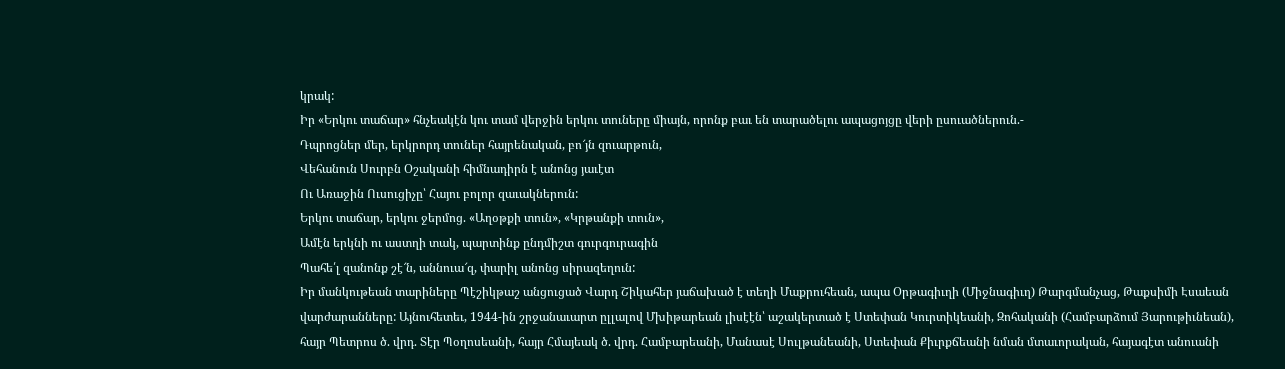կրակ:
Իր «Երկու տաճար» հնչեակէն կու տամ վերջին երկու տուները միայն, որոնք բաւ են տարածելու ապացոյցը վերի ըսուածներուն.-
Դպրոցներ մեր, երկրորդ տուներ հայրենական, բո՜յն զուարթուն,
Վեհանուն Սուրբն Օշականի հիմնադիրն է անոնց յաւէտ
Ու Առաջին Ուսուցիչը՝ Հայու բոլոր զաւակներուն:
Երկու տաճար, երկու ջերմոց. «Աղօթքի տուն», «Կրթանքի տուն»,
Ամէն երկնի ու աստղի տակ, պարտինք ընդմիշտ գուրգուրագին
Պահե՛լ զանոնք շէ՜ն, աննուա՜զ, փարիլ անոնց սիրազեղուն:
Իր մանկութեան տարիները Պէշիկթաշ անցուցած Վարդ Շիկահեր յաճախած է տեղի Մաքրուհեան, ապա Օրթագիւղի (Միջնագիւղ) Թարգմանչաց, Թաքսիմի Էսաեան վարժարանները: Այնուհետեւ, 1944-ին շրջանաւարտ ըլլալով Մխիթարեան լիսէէն՝ աշակերտած է Ստեփան Կուրտիկեանի, Զոհականի (Համբարձում Յարութիւնեան), հայր Պետրոս ծ. վրդ. Տէր Պօղոսեանի, հայր Հմայեակ ծ. վրդ. Համբարեանի, Մանասէ Սուլթանեանի, Ստեփան Քիւրքճեանի նման մտաւորական, հայագէտ անուանի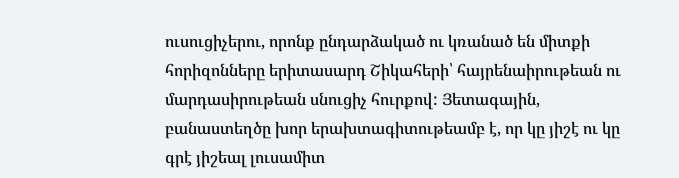ուսուցիչերու, որոնք ընդարձակած ու կռանած են միտքի հորիզոնները երիտասարդ Շիկահերի՝ հայրենաիրութեան ու մարդասիրութեան սնուցիչ հուրքով: Յետագային, բանաստեղծը խոր երախտագիտութեամբ է, որ կը յիշէ ու կը գրէ յիշեալ լուսամիտ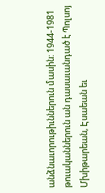անձնաւորութիւններուն մասին: 1944-1981 թուականներուն ան դասաւանդած է Պոլսոյ Մխիթարեան, Էսաեան եւ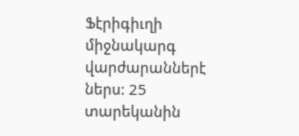Ֆէրիգիւղի միջնակարգ վարժարաններէ ներս: 25 տարեկանին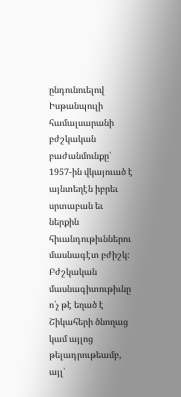ընդունուելով Իսթանպուլի համալսարանի բժշկական բաժանմունքը՝ 1957-ին վկայուած է այնտեղէն իբրեւ սրտաբան եւ ներքին հիւանդութիւններու մասնագէտ բժիշկ:
Բժշկական մասնագիտութիւնը ո՛չ թէ եղած է Շիկահերի ծնողաց կամ այլոց թելադրութեամբ, այլ՝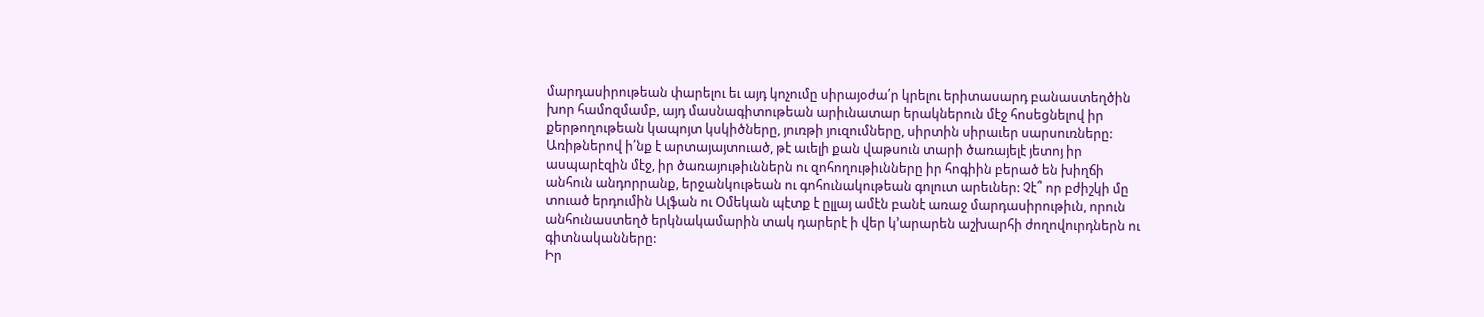մարդասիրութեան փարելու եւ այդ կոչումը սիրայօժա՛ր կրելու երիտասարդ բանաստեղծին խոր համոզմամբ, այդ մասնագիտութեան արիւնատար երակներուն մէջ հոսեցնելով իր քերթողութեան կապոյտ կսկիծները, յուռթի յուզումները, սիրտին սիրաւեր սարսուռները:
Առիթներով ի՛նք է արտայայտուած, թէ աւելի քան վաթսուն տարի ծառայելէ յետոյ իր ասպարէզին մէջ, իր ծառայութիւններն ու զոհողութիւնները իր հոգիին բերած են խիղճի անհուն անդորրանք, երջանկութեան ու գոհունակութեան գոլուտ արեւներ: Չէ՞ որ բժիշկի մը տուած երդումին Ալֆան ու Օմեկան պէտք է ըլլայ ամէն բանէ առաջ մարդասիրութիւն, որուն անհունաստեղծ երկնակամարին տակ դարերէ ի վեր կ՚արարեն աշխարհի ժողովուրդներն ու գիտնականները:
Իր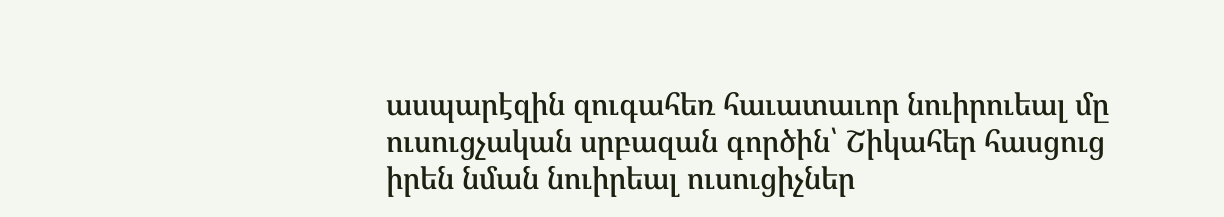ասպարէզին զուգահեռ հաւատաւոր նուիրուեալ մը ուսուցչական սրբազան գործին՝ Շիկահեր հասցուց իրեն նման նուիրեալ ուսուցիչներ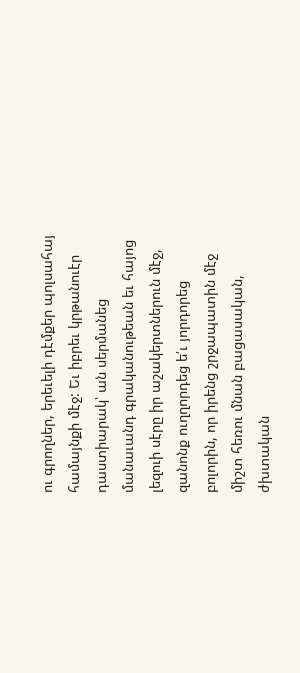ու գրողներ, երեւելի դէմքեր պոլսահայ համայնքի մէջ: Եւ իբրեւ կրթանուէր դաստիարակ՝ ան սերմանեց մանաւանդ գրականութեան եւ հայոց լեզուի սէրը իր աշակերտներուն մէջ, զանոնք ուղղորդեց ե՛ւ յորդորեց բոլորին, որ իրենց շրջապատին մէջ միշտ հեռու մնան բացասական, ժխտական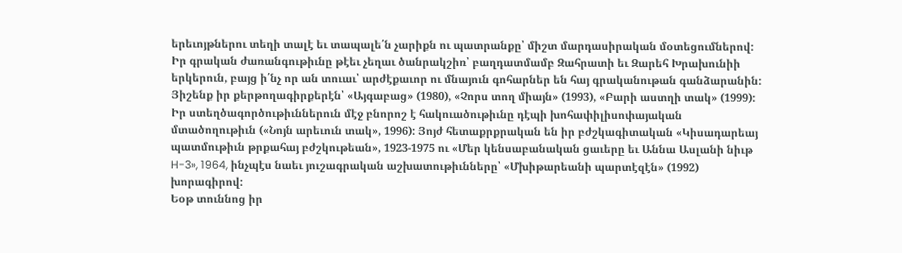երեւոյթներու տեղի տալէ եւ տապալե՛ն չարիքն ու պատրանքը՝ միշտ մարդասիրական մօտեցումներով:
Իր գրական ժառանգութիւնը թէեւ չեղաւ ծանրակշիռ՝ բաղդատմամբ Զահրատի եւ Զարեհ Խրախունիի երկերուն, բայց ի՛նչ որ ան տուաւ՝ արժէքաւոր ու մնայուն գոհարներ են հայ գրականութան գանձարանին:
Յիշենք իր քերթողագիրքերէն՝ «Այգաբաց» (1980), «Չորս տող միայն» (1993), «Բարի աստղի տակ» (1999): Իր ստեղծագործութիւններուն մէջ բնորոշ է հակուածութիւնը դէպի խոհափիլիսոփայական մտածողութիւն («Նոյն արեւուն տակ», 1996): Յոյժ հետաքրքրական են իր բժշկագիտական «Կիսադարեայ պատմութիւն թրքահայ բժշկութեան», 1923-1975 ու «Մեր կենսաբանական ցաւերը եւ Աննա Ասլանի նիւթ H-3», 1964, ինչպէս նաեւ յուշագրական աշխատութիւնները՝ «Մխիթարեանի պարտէզէն» (1992) խորագիրով:
Եօթ տուննոց իր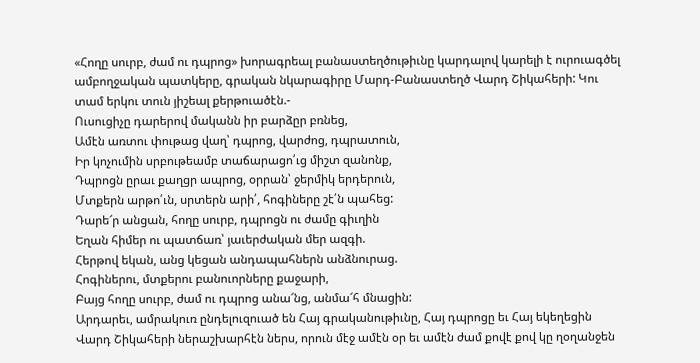«Հողը սուրբ, ժամ ու դպրոց» խորագրեալ բանաստեղծութիւնը կարդալով կարելի է ուրուագծել ամբողջական պատկերը, գրական նկարագիրը Մարդ-Բանաստեղծ Վարդ Շիկահերի: Կու տամ երկու տուն յիշեալ քերթուածէն.-
Ուսուցիչը դարերով մականն իր բարձըր բռնեց,
Ամէն առտու փութաց վաղ՝ դպրոց, վարժոց, դպրատուն,
Իր կոչումին սրբութեամբ տաճարացո՛ւց միշտ զանոնք,
Դպրոցն ըրաւ քաղցր ապրոց, օրրան՝ ջերմիկ երդերուն,
Մտքերն արթո՛ւն, սրտերն արի՛, հոգիները շէ՛ն պահեց:
Դարե՜ր անցան, հողը սուրբ, դպրոցն ու ժամը գիւղին
Եղան հիմեր ու պատճառ՝ յաւերժական մեր ազգի.
Հերթով եկան, անց կեցան անդապահներն անձնուրաց.
Հոգիներու, մտքերու բանուորները քաջարի,
Բայց հողը սուրբ, ժամ ու դպրոց անա՜նց, անմա՜հ մնացին:
Արդարեւ, ամրակուռ ընդելուզուած են Հայ գրականութիւնը, Հայ դպրոցը եւ Հայ եկեղեցին Վարդ Շիկահերի ներաշխարհէն ներս, որուն մէջ ամէն օր եւ ամէն ժամ քովէ քով կը ղօղանջեն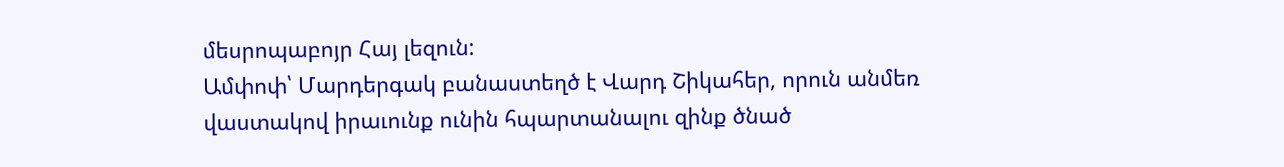մեսրոպաբոյր Հայ լեզուն:
Ամփոփ՝ Մարդերգակ բանաստեղծ է Վարդ Շիկահեր, որուն անմեռ վաստակով իրաւունք ունին հպարտանալու զինք ծնած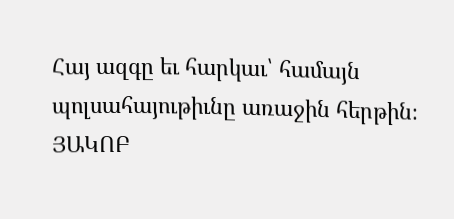Հայ ազգը եւ հարկաւ՝ համայն պոլսահայութիւնը առաջին հերթին։
ՅԱԿՈԲ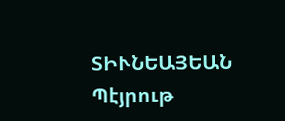ՏԻՒՆԵԱՅԵԱՆ
Պէյրութ